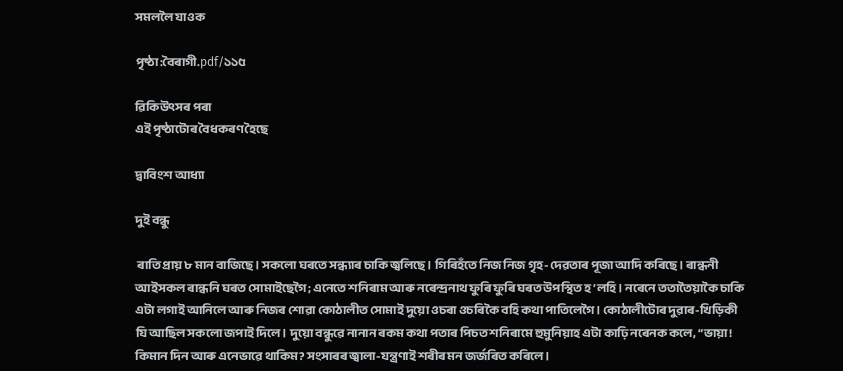সমললৈ যাওক

পৃষ্ঠা:বৈৰাগী.pdf/১১৫

ৱিকিউৎসৰ পৰা
এই পৃষ্ঠাটোৰ বৈধকৰণ হৈছে

দ্বাবিংশ আধ্যা

দুই বন্ধু

 ৰাতি প্ৰায় ৮ মান বাজিছে। সকলো ঘৰতে সন্ধ্যাৰ চাকি জ্বলিছে। গিৰিহঁতে নিজ নিজ গৃহ-দেৱতাৰ পূজা আদি কৰিছে। ৰান্ধনী আইসকল ৰান্ধনি ঘৰত সোমাইছেগৈ; এনেতে শনিৰাম আৰু নৰেন্দ্ৰনাথ ফুৰি ফুৰি ঘৰত উপস্থিত হ’লহি। নৰেনে ততাতৈয়াকৈ চাকি এটা লগাই আনিলে আৰু নিজৰ শোৱা কোঠালীত সোমাই দুয়ো ওচৰা ওচৰিকৈ বহি কথা পাতিলেগৈ। কোঠালীটোৰ দুৱাৰ-খিড়িকী যি আছিল সকলো জপাই দিলে। দুয়ো বন্ধুৱে নানান ৰকম কথা পতাৰ পিচত শনিৰামে হুমুনিয়াহ এটা কাঢ়ি নৰেনক কলে, “ভায়া! কিমান দিন আৰু এনেভাৱে থাকিম? সংসাৰৰ জ্বালা-যন্ত্ৰণাই শৰীৰ মন জৰ্জৰিত কৰিলে।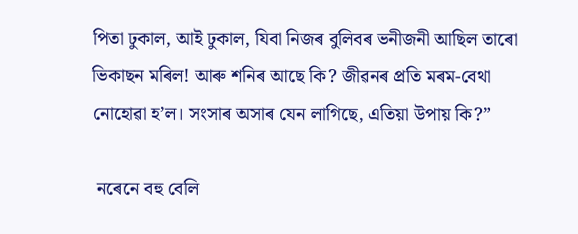পিতা ঢুকাল, আই ঢুকাল, যিবা নিজৰ বুলিবৰ ভনীজনী আছিল তাৰো ভিকাছন মৰিল! আৰু শনিৰ আছে কি? জীৱনৰ প্ৰতি মৰম-বেথা নোহোৱা হ’ল। সংসাৰ অসাৰ যেন লাগিছে, এতিয়া উপায় কি?”

 নৰেনে বহু বেলি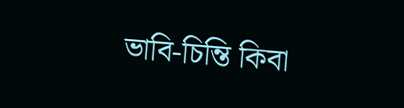ভাবি-চিন্তি কিবা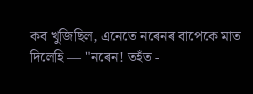কব খুজিছিল, এনেতে নৰেনৰ বাপেকে মাত দিলেহি — "নৰেন! তহঁত -